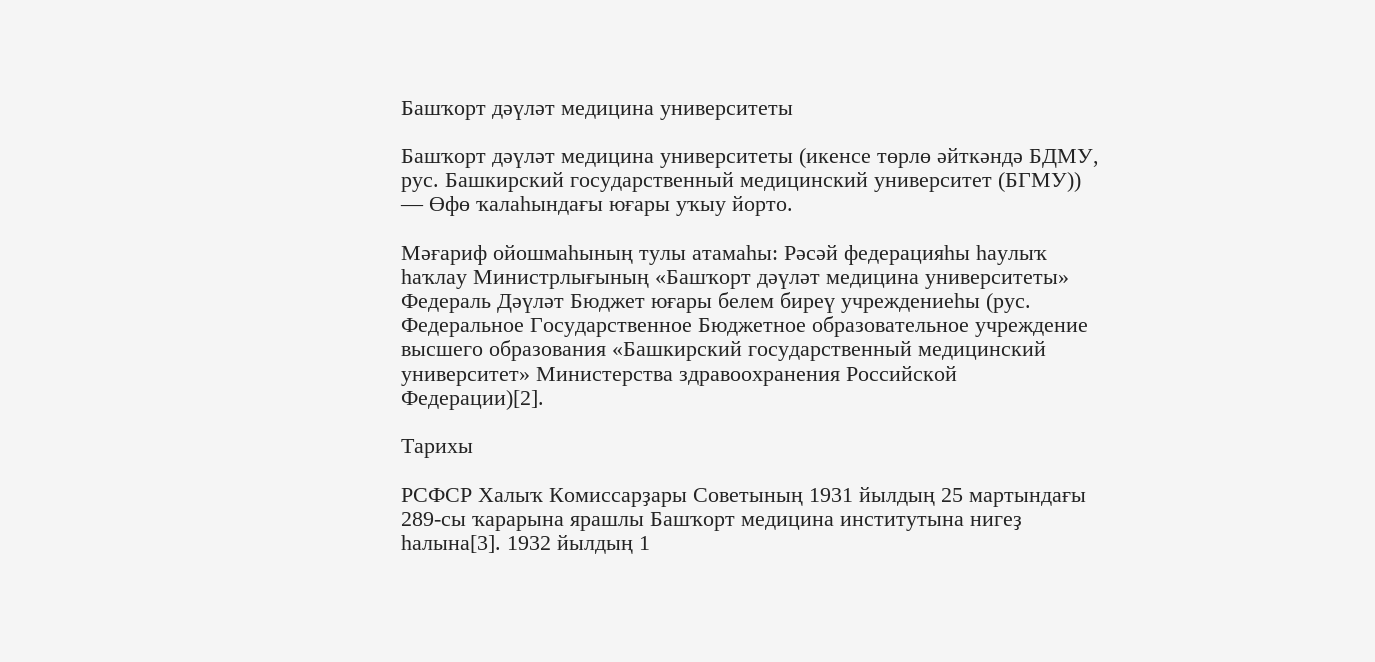Башҡорт дәүләт медицина университеты

Башҡорт дәүләт медицина университеты (икенсе төрлө әйткәндә БДМУ, рус. Башкирский государственный медицинский университет (БГМУ)) — Өфө ҡалаһындағы юғары уҡыу йорто.

Мәғариф ойошмаһының тулы атамаһы: Рәсәй федерацияһы һаулыҡ һаҡлау Министрлығының «Башҡорт дәүләт медицина университеты» Федераль Дәүләт Бюджет юғары белем биреү учреждениеһы (рус. Федеральное Государственное Бюджетное образовательное учреждение высшего образования «Башкирский государственный медицинский университет» Министерства здравоохранения Российской Федерации)[2].

Тарихы

РСФСР Халыҡ Комиссарҙары Советының 1931 йылдың 25 мартындағы 289-сы ҡарарына ярашлы Башҡорт медицина институтына нигеҙ һалына[3]. 1932 йылдың 1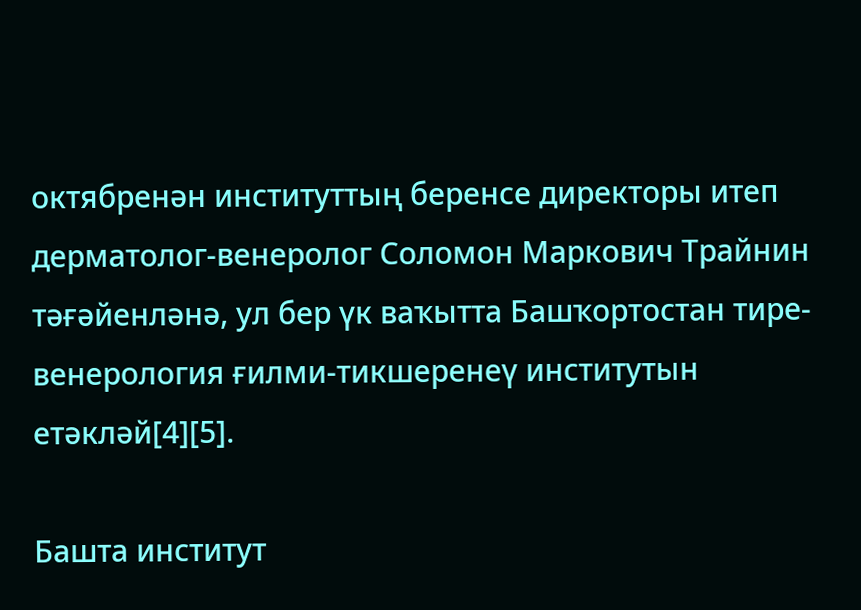октябренән институттың беренсе директоры итеп дерматолог-венеролог Соломон Маркович Трайнин тәғәйенләнә, ул бер үк ваҡытта Башҡортостан тире-венерология ғилми-тикшеренеү институтын етәкләй[4][5].

Башта институт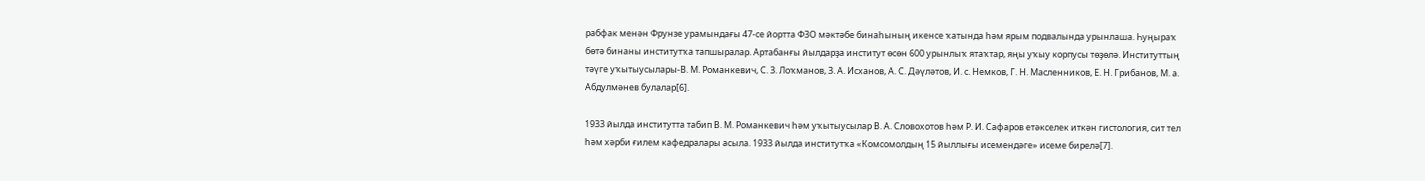рабфак менән Фрунзе урамындағы 47-се йортта ФЗО мәктәбе бинаһының икенсе ҡатында һәм ярым подвалында урынлаша. Һуңыраҡ бөтә бинаны институтҡа тапшыралар. Артабанғы йылдарҙа институт өсөн 600 урынлыҡ ятаҡтар, яңы уҡыу корпусы төҙөлә. Институттың тәүге уҡытыусылары-В. М. Романкевич, С. З. Лоҡманов, З. А. Исханов, А. С. Дәүләтов, И. с. Немков, Г. Н. Масленников, Е. Н. Грибанов, М. а. Абдулмәнев булалар[6].

1933 йылда институтта табип В. М. Романкевич һәм уҡытыусылар В. А. Словохотов һәм Р. И. Сафаров етәкселек иткән гистология, сит тел һәм хәрби ғилем кафедралары асыла. 1933 йылда институтҡа «Комсомолдың 15 йыллығы исемендәге» исеме бирелә[7].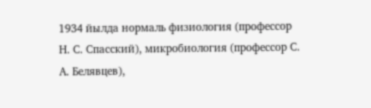1934 йылда нормаль физиология (профессор Н. С. Спасский), микробиология (профессор С. А. Белявцев),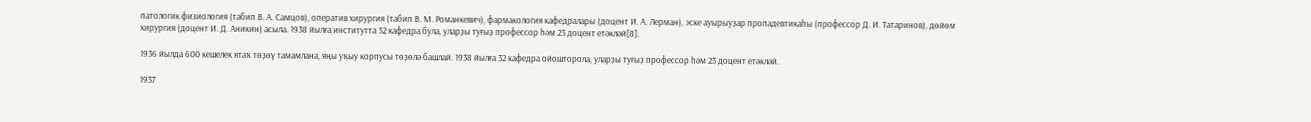патологик физиология (табип В. А. Самцов), оператив хирургия (табип В. М. Романкевич), фармакология кафедралары (доцент И. А. Лерман), эске ауырыуҙар пропадевтикаһы (профессор Д. И. Татаринов), дөйөм хирургия (доцент И. Д. Аникин) асыла. 1938 йылға институтта 32 кафедра була, уларҙы туғыҙ профессор һәм 23 доцент етәкләй[8].

1936 йылда 600 кешелек ятаҡ төҙөү тамамлана, яңы уҡыу корпусы төҙөлә башлай. 1938 йылға 32 кафедра ойошторола, уларҙы туғыҙ профессор һәм 23 доцент етәкләй.

1937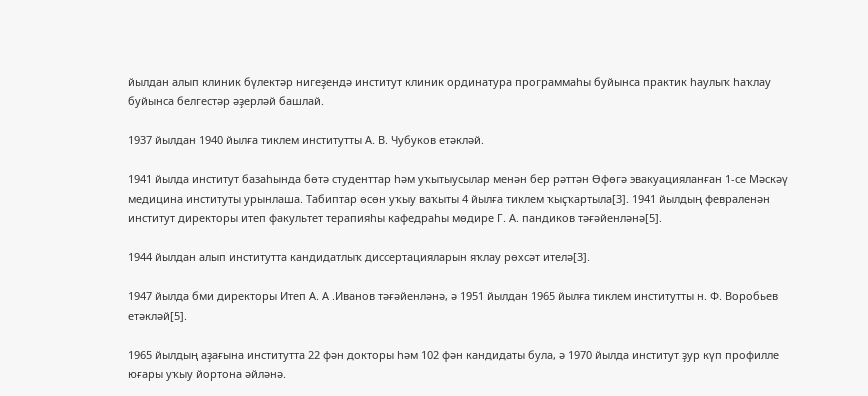йылдан алып клиник бүлектәр нигеҙендә институт клиник ординатура программаһы буйынса практик һаулыҡ һаҡлау буйынса белгестәр әҙерләй башлай.

1937 йылдан 1940 йылға тиклем институтты А. В. Чубуков етәкләй.

1941 йылда институт базаһында бөтә студенттар һәм уҡытыусылар менән бер рәттән Өфөгә эвакуацияланған 1-се Мәскәү медицина институты урынлаша. Табиптар өсөн уҡыу ваҡыты 4 йылға тиклем ҡыҫҡартыла[3]. 1941 йылдың февраленән институт директоры итеп факультет терапияһы кафедраһы мөдире Г. А. пандиков тәғәйенләнә[5].

1944 йылдан алып институтта кандидатлыҡ диссертацияларын яҡлау рөхсәт ителә[3].

1947 йылда бми директоры Итеп А. А .Иванов тәғәйенләнә, ә 1951 йылдан 1965 йылға тиклем институтты н. Ф. Воробьев етәкләй[5].

1965 йылдың аҙағына институтта 22 фән докторы һәм 102 фән кандидаты була, ә 1970 йылда институт ҙур күп профилле юғары уҡыу йортона әйләнә.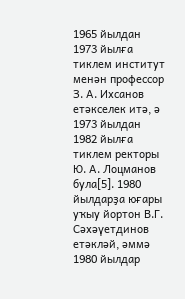1965 йылдан 1973 йылға тиклем институт менән профессор З. А. Ихсанов етәкселек итә, ә 1973 йылдан 1982 йылға тиклем ректоры Ю. А. Лоцманов була[5]. 1980 йылдарҙа юғары уҡыу йортон В.Г. Сәхәүетдинов етәкләй, әммә 1980 йылдар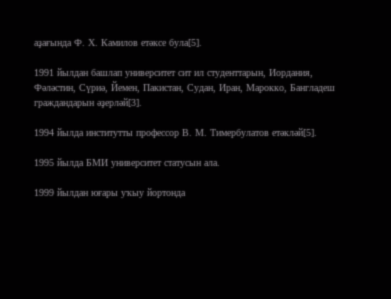аҙағында Ф. Х. Камилов етәксе була[5].

1991 йылдан башлап университет сит ил студенттарын, Иордания, Фәләстин, Сүриә, Йемен, Пакистан, Судан, Иран, Марокко, Бангладеш граждандарын әҙерләй[3].

1994 йылда институтты профессор В. М. Тимербулатов етәкләй[5].

1995 йылда БМИ университет статусын ала.

1999 йылдан юғары уҡыу йортонда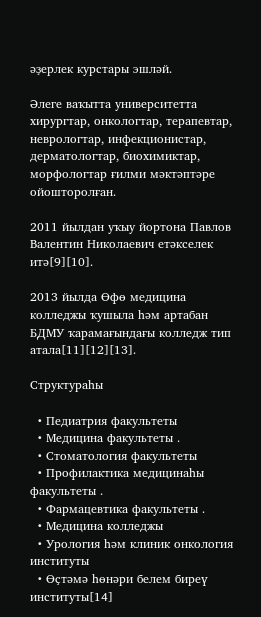әҙерлек курстары эшләй.

Әлеге ваҡытта университетта хирургтар, онкологтар, терапевтар, неврологтар, инфекционистар, дерматологтар, биохимиктар, морфологтар ғилми мәктәптәре ойошторолған.

2011 йылдан уҡыу йортона Павлов Валентин Николаевич етәкселек итә[9][10].

2013 йылда Өфө медицина колледжы ҡушыла һәм артабан БДМУ ҡарамағындағы колледж тип атала[11][12][13].

Структураһы

  • Педиатрия факультеты
  • Медицина факультеты .
  • Стоматология факультеты
  • Профилактика медицинаһы факультеты .
  • Фармацевтика факультеты .
  • Медицина колледжы
  • Урология һәм клиник онкология институты
  • Өҫтәмә һөнәри белем биреү институты[14]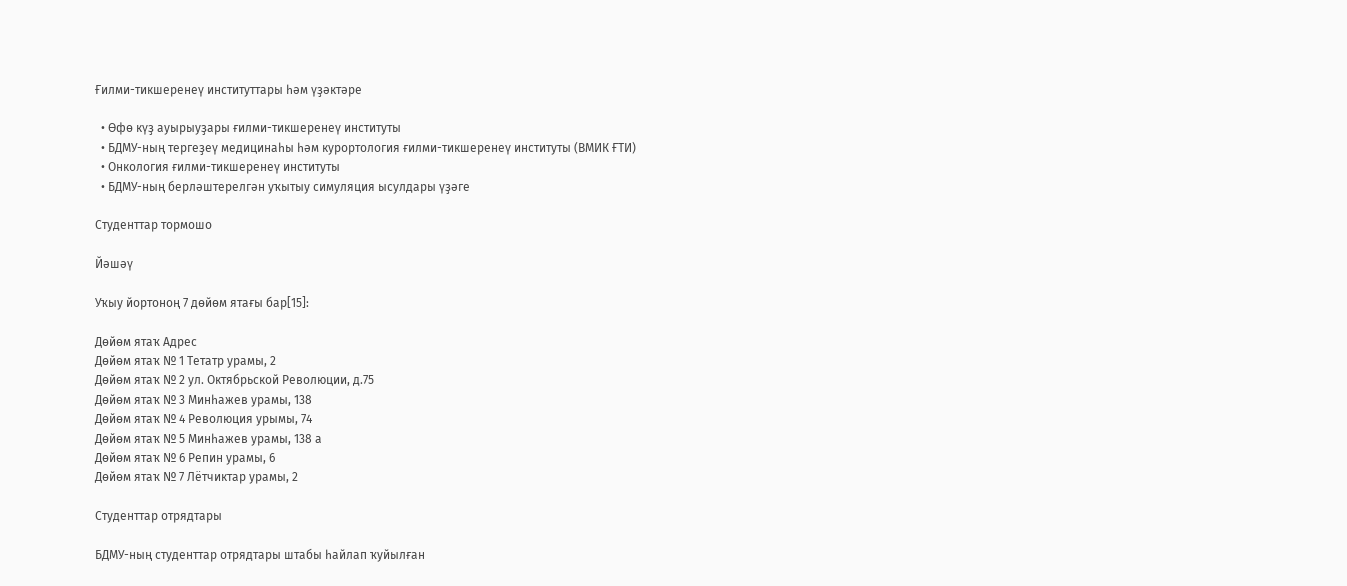Ғилми-тикшеренеү институттары һәм үҙәктәре

  • Өфө күҙ ауырыуҙары ғилми-тикшеренеү институты
  • БДМУ-ның тергеҙеү медицинаһы һәм курортология ғилми-тикшеренеү институты (ВМИК ҒТИ)
  • Онкология ғилми-тикшеренеү институты
  • БДМУ-ның берләштерелгән уҡытыу симуляция ысулдары үҙәге

Студенттар тормошо

Йәшәү

Уҡыу йортоноң 7 дөйөм ятағы бар[15]:

Дөйөм ятаҡ Адрес
Дөйөм ятаҡ № 1 Тетатр урамы, 2
Дөйөм ятаҡ № 2 ул. Октябрьской Революции, д.75
Дөйөм ятаҡ № 3 Минһажев урамы, 138
Дөйөм ятаҡ № 4 Революция урымы, 74
Дөйөм ятаҡ № 5 Минһажев урамы, 138 а
Дөйөм ятаҡ № 6 Репин урамы, 6
Дөйөм ятаҡ № 7 Лётчиктар урамы, 2

Студенттар отрядтары

БДМУ-ның студенттар отрядтары штабы һайлап ҡуйылған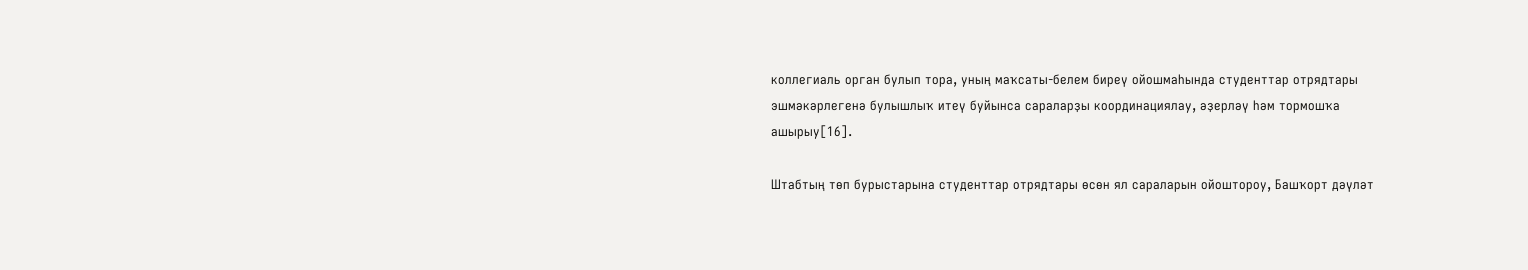коллегиаль орган булып тора, уның маҡсаты-белем биреү ойошмаһында студенттар отрядтары эшмәкәрлегенә булышлыҡ итеү буйынса сараларҙы координациялау, әҙерләү һәм тормошҡа ашырыу[16].

Штабтың төп бурыстарына студенттар отрядтары өсөн ял сараларын ойоштороу, Башҡорт дәүләт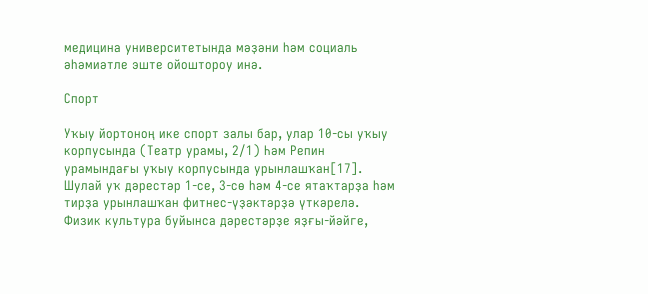медицина университетында мәҙәни һәм социаль әһәмиәтле эште ойоштороу инә.

Спорт

Уҡыу йортоноң ике спорт залы бар, улар 10-сы уҡыу корпусында (Театр урамы, 2/1) Һәм Репин урамындағы уҡыу корпусында урынлашҡан[17]. Шулай уҡ дәрестәр 1-се, 3-сө һәм 4-се ятаҡтарҙа һәм тирҙа урынлашҡан фитнес-үҙәктәрҙә үткәрелә. Физик культура буйынса дәрестәрҙе яҙғы-йәйге,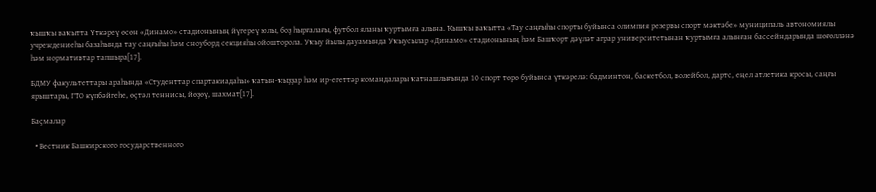ҡышҡы ваҡытта Үткәреү өсөн «Динамо» стадионының йүгереү юлы, боҙ һырғалағы, футбол яланы ҡуртымға алына. Ҡышҡы ваҡытта «Тау саңғыһы спорты буйынса олимпия резервы спорт мәктәбе» муниципаль автономиялы учреждениеһы базаһында тау саңғыһы һәм сноуборд секцияһы ойошторола. Уҡыу йылы дауамында Уҡыусылар «Динамо» стадионының һәм Башҡорт дәүләт аграр университетынан ҡуртымға алынған бассейндарында шөғөлләнә һәм нормативтар тапшыра[17].

БДМУ факультеттары араһында «Студенттар спартакиадаһы» ҡатын-ҡыҙҙар һәм ир-егеттәр командалары ҡатнашлығында 10 спорт төрө буйынса үткәрелә: бадминтон, баскетбол, волейбол, дартс, еңел атлетика кросы, саңғы ярыштары, ГТО күпбәйгеһе, өҫтәл теннисы, йөҙөү, шахмат[17].

Баҫмалар

  • Вестник Башкирского государственного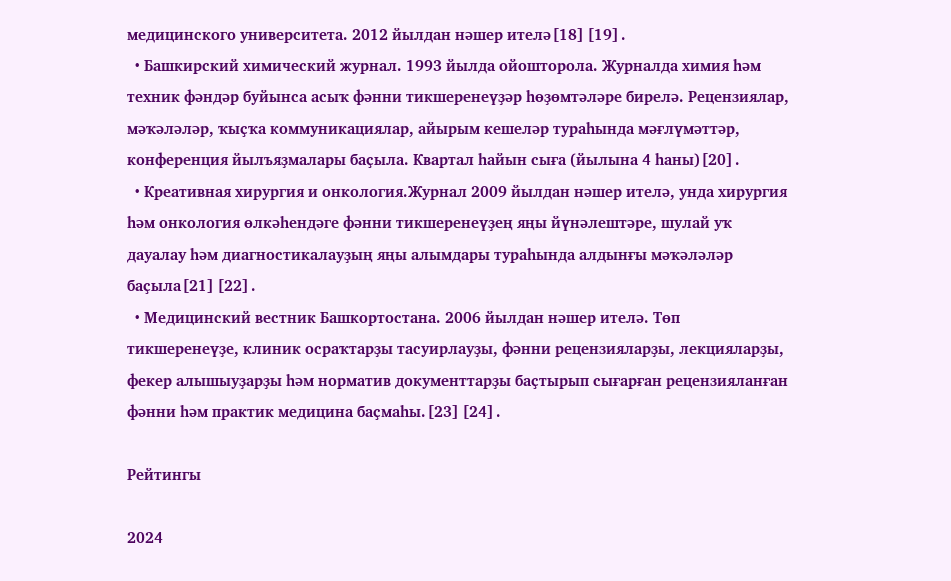медицинского университета. 2012 йылдан нәшер ителә[18][19].
  • Башкирский химический журнал. 1993 йылда ойошторола. Журналда химия һәм техник фәндәр буйынса асыҡ фәнни тикшеренеүҙәр һөҙөмтәләре бирелә. Рецензиялар, мәҡәләләр, ҡыҫҡа коммуникациялар, айырым кешеләр тураһында мәғлүмәттәр, конференция йылъяҙмалары баҫыла. Квартал һайын сыға (йылына 4 һаны)[20].
  • Креативная хирургия и онкология.Журнал 2009 йылдан нәшер ителә, унда хирургия һәм онкология өлкәһендәге фәнни тикшеренеүҙең яңы йүнәлештәре, шулай уҡ дауалау һәм диагностикалауҙың яңы алымдары тураһында алдынғы мәҡәләләр баҫыла[21][22].
  • Медицинский вестник Башкортостана. 2006 йылдан нәшер ителә. Төп тикшеренеүҙе, клиник осраҡтарҙы тасуирлауҙы, фәнни рецензияларҙы, лекцияларҙы, фекер алышыуҙарҙы һәм норматив документтарҙы баҫтырып сығарған рецензияланған фәнни һәм практик медицина баҫмаһы.[23][24].

Рейтингы

2024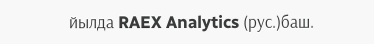йылда RAEX Analytics (рус.)баш.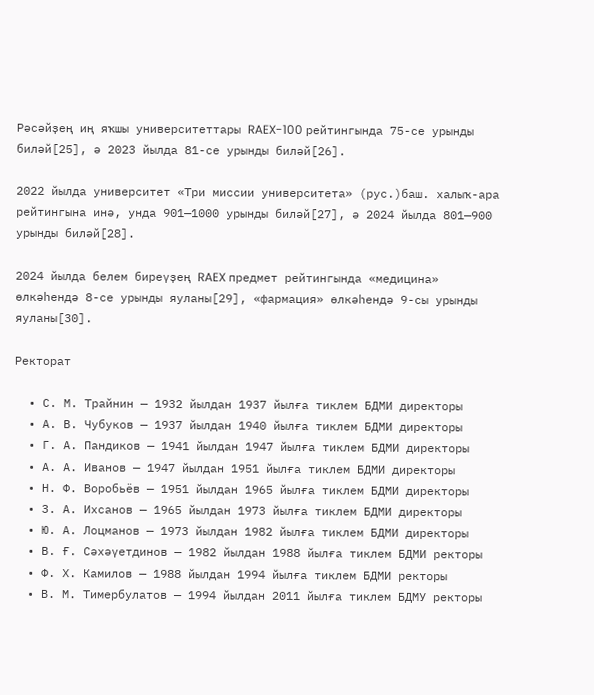Рәсәйҙең иң яҡшы университеттары RAEX-100 рейтингында 75-се урынды биләй[25], ә 2023 йылда 81-се урынды биләй[26].

2022 йылда университет «Три миссии университета» (рус.)баш. халыҡ-ара рейтингына инә, унда 901—1000 урынды биләй[27], ә 2024 йылда 801—900 урынды биләй[28].

2024 йылда белем биреүҙең RAEX предмет рейтингында «медицина» өлкәһендә 8-се урынды яуланы[29], «фармация» өлкәһендә 9-сы урынды яуланы[30].

Ректорат

  • С. М. Трайнин — 1932 йылдан 1937 йылға тиклем БДМИ директоры
  • А. В. Чубуков — 1937 йылдан 1940 йылға тиклем БДМИ директоры
  • Г. А. Пандиков — 1941 йылдан 1947 йылға тиклем БДМИ директоры
  • А. А. Иванов — 1947 йылдан 1951 йылға тиклем БДМИ директоры
  • Н. Ф. Воробьёв — 1951 йылдан 1965 йылға тиклем БДМИ директоры
  • З. А. Ихсанов — 1965 йылдан 1973 йылға тиклем БДМИ директоры
  • Ю. А. Лоцманов — 1973 йылдан 1982 йылға тиклем БДМИ директоры
  • В. Ғ. Сәхәүетдинов — 1982 йылдан 1988 йылға тиклем БДМИ ректоры
  • Ф. Х. Камилов — 1988 йылдан 1994 йылға тиклем БДМИ ректоры
  • В. М. Тимербулатов — 1994 йылдан 2011 йылға тиклем БДМУ ректоры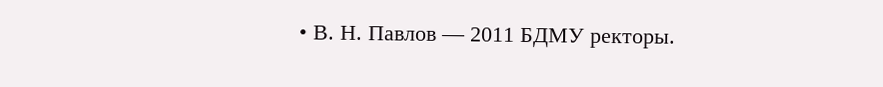• В. Н. Павлов — 2011 БДМУ ректоры.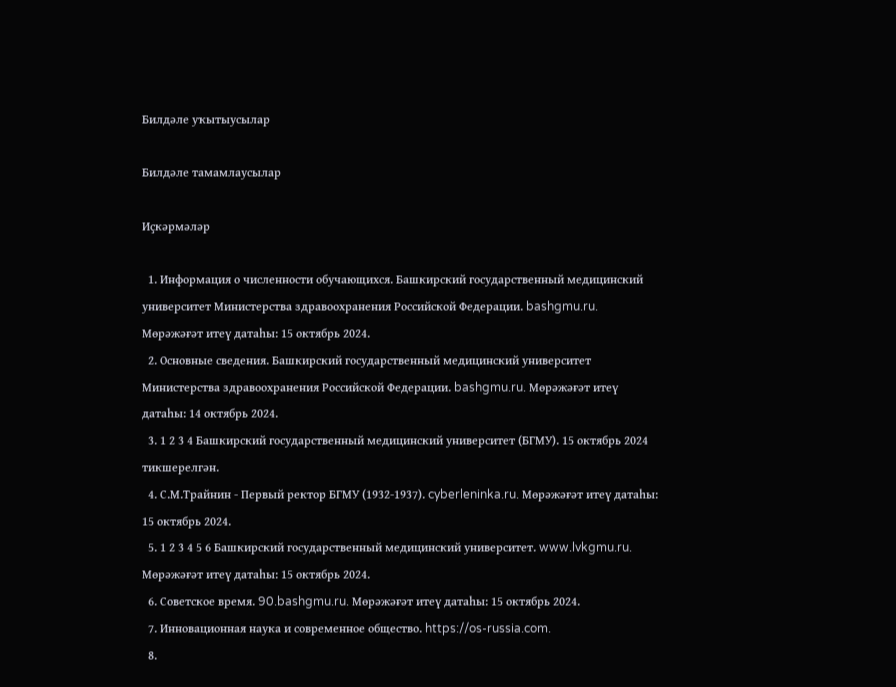Билдәле уҡытыусылар

Билдәле тамамлаусылар

Иҫкәрмәләр

  1. Информация о численности обучающихся. Башкирский государственный медицинский университет Министерства здравоохранения Российской Федерации. bashgmu.ru. Мөрәжәғәт итеү датаһы: 15 октябрь 2024.
  2. Основные сведения. Башкирский государственный медицинский университет Министерства здравоохранения Российской Федерации. bashgmu.ru. Мөрәжәғәт итеү датаһы: 14 октябрь 2024.
  3. 1 2 3 4 Башкирский государственный медицинский университет (БГМУ). 15 октябрь 2024 тикшерелгән.
  4. С.М.Трайнин - Первый ректор БГМУ (1932-1937). cyberleninka.ru. Мөрәжәғәт итеү датаһы: 15 октябрь 2024.
  5. 1 2 3 4 5 6 Башкирский государственный медицинский университет. www.lvkgmu.ru. Мөрәжәғәт итеү датаһы: 15 октябрь 2024.
  6. Советское время. 90.bashgmu.ru. Мөрәжәғәт итеү датаһы: 15 октябрь 2024.
  7. Инновационная наука и современное общество. https://os-russia.com.
  8.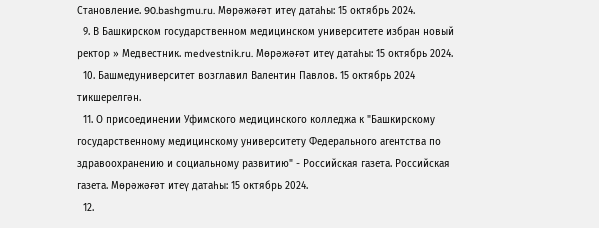Становление. 90.bashgmu.ru. Мөрәжәғәт итеү датаһы: 15 октябрь 2024.
  9. В Башкирском государственном медицинском университете избран новый ректор » Медвестник. medvestnik.ru. Мөрәжәғәт итеү датаһы: 15 октябрь 2024.
  10. Башмедуниверситет возглавил Валентин Павлов. 15 октябрь 2024 тикшерелгән.
  11. О присоединении Уфимского медицинского колледжа к "Башкирскому государственному медицинскому университету Федерального агентства по здравоохранению и социальному развитию" - Российская газета. Российская газета. Мөрәжәғәт итеү датаһы: 15 октябрь 2024.
  12.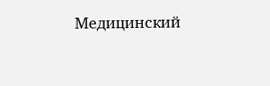Медицинский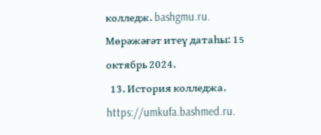колледж. bashgmu.ru. Мөрәжәғәт итеү датаһы: 15 октябрь 2024.
  13. История колледжа. https://umkufa.bashmed.ru.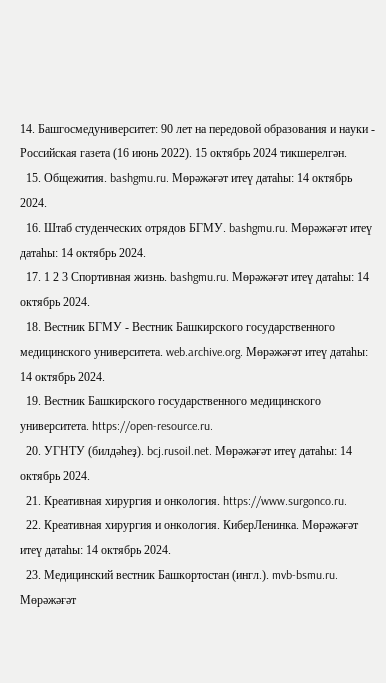14. Башгосмедуниверситет: 90 лет на передовой образования и науки - Российская газета (16 июнь 2022). 15 октябрь 2024 тикшерелгән.
  15. Общежития. bashgmu.ru. Мөрәжәғәт итеү датаһы: 14 октябрь 2024.
  16. Штаб студенческих отрядов БГМУ. bashgmu.ru. Мөрәжәғәт итеү датаһы: 14 октябрь 2024.
  17. 1 2 3 Спортивная жизнь. bashgmu.ru. Мөрәжәғәт итеү датаһы: 14 октябрь 2024.
  18. Вестник БГМУ - Вестник Башкирского государственного медицинского университета. web.archive.org. Мөрәжәғәт итеү датаһы: 14 октябрь 2024.
  19. Вестник Башкирского государственного медицинского университета. https://open-resource.ru.
  20. УГНТУ (билдәһеҙ). bcj.rusoil.net. Мөрәжәғәт итеү датаһы: 14 октябрь 2024.
  21. Креативная хирургия и онкология. https://www.surgonco.ru.
  22. Креативная хирургия и онкология. КиберЛенинка. Мөрәжәғәт итеү датаһы: 14 октябрь 2024.
  23. Медицинский вестник Башкортостан (ингл.). mvb-bsmu.ru. Мөрәжәғәт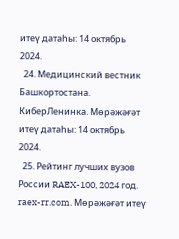итеү датаһы: 14 октябрь 2024.
  24. Медицинский вестник Башкортостана. КиберЛенинка. Мөрәжәғәт итеү датаһы: 14 октябрь 2024.
  25. Рейтинг лучших вузов России RAEX-100, 2024 год. raex-rr.com. Мөрәжәғәт итеү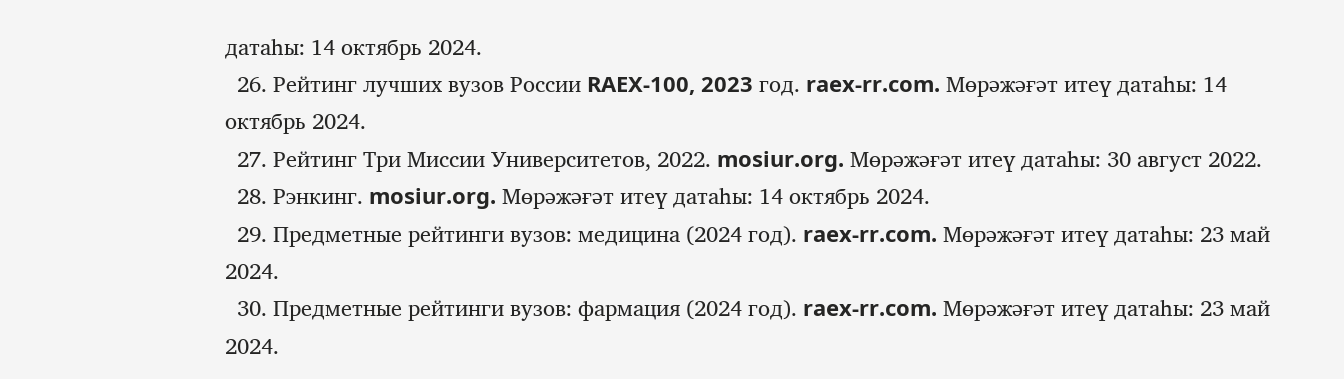датаһы: 14 октябрь 2024.
  26. Рейтинг лучших вузов России RAEX-100, 2023 год. raex-rr.com. Мөрәжәғәт итеү датаһы: 14 октябрь 2024.
  27. Рейтинг Три Миссии Университетов, 2022. mosiur.org. Мөрәжәғәт итеү датаһы: 30 август 2022.
  28. Рэнкинг. mosiur.org. Мөрәжәғәт итеү датаһы: 14 октябрь 2024.
  29. Предметные рейтинги вузов: медицина (2024 год). raex-rr.com. Мөрәжәғәт итеү датаһы: 23 май 2024.
  30. Предметные рейтинги вузов: фармация (2024 год). raex-rr.com. Мөрәжәғәт итеү датаһы: 23 май 2024.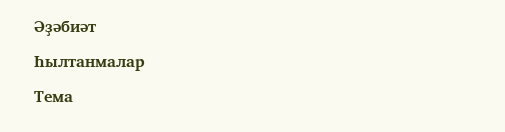Әҙәбиәт

Һылтанмалар

Тема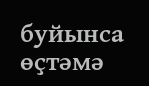буйынса өҫтәмә